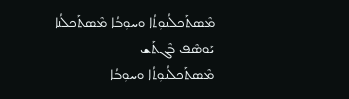ܡܶܣܬܰܟܠܳܢܘܼܬܳܐ ܘܚܘܼܒܳܐ ܡܶܣܬܰܟܠܳܢܐ
ܝܰܘܣܶܦ ܒܶܓܬܰܫ
ܡܶܣܬܰܟܠܳܢܘܼܬܳܐ ܘܚܘܼܒܳܐ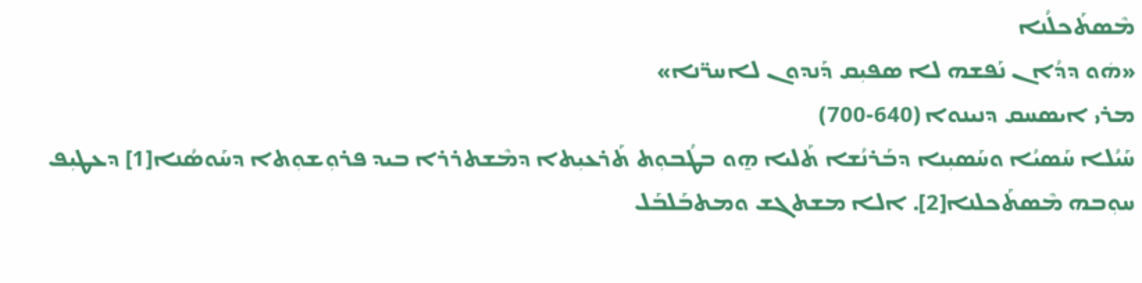ܡܶܣܬܰܟܠܳܢܐ
«ܗܿܘ ܕܕܳܐܢ ܢܰܦܫܗ ܠܐ ܣܦܝܼܩ ܕܰܢܕܘܢ ܠܐܚܪ̈ܢܐ»
ܡܪܝ ܐܝܣܚܩ ܕܢܝܢܘܐ (640-700)
ܚܰܝܳܠܐ ܚܰܣܝܳܐ ܘܚܰܣܝܼܢܐ ܕܒܰܪܢܳܫܐ ܬܰܠܝܐ ܗ̱ܘ ܒܛܳܒܘܼܬ ܬܰܪܥܝܼܬܐ ܕܡܶܫܬܪܪܐ ܒܝܕ ܦܪܘܼܫܘܼܬܐ ܕܚܰܘܣܳܢܐ[1] ܕܥܛܝܼܦ ܚܘܼܒܗ ܡܶܣܬܰܟܠܢܐ[2]. ܐܠܐ ܡܫܬܓܫ ܘܡܬܒܰܠܒܰܠ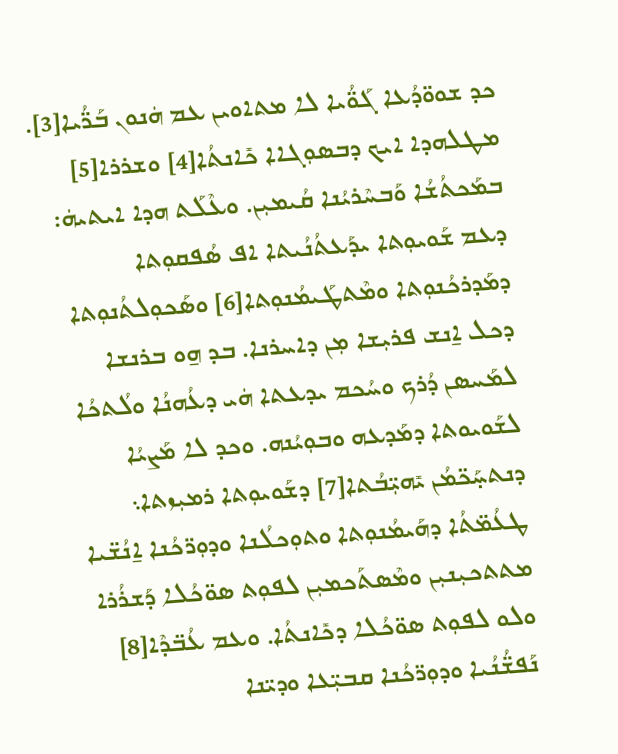ܟܕ ܫܘܘ̈ܕܳܥܐ ܓܰܘ̈ܳܝܐ ܠܐ ܡܬܐܘܝܢ ܥܡ ܗܿܢܘܢ ܒܰܪ̈ܳܝܐ[3]. ܡܛܠܗܕܐ ܐܝܟ ܕܒܣܘܼܓܐܐ ܟܺܐܢܬܳܐ[4] ܘܫܪܪܐ[5] ܒܡܰܟܬܳܫܳܐ ܘܰܒܚܶܪܝܳܢܐ ܩܳܝܡܝܼܢ. ܘܥܶܠܰܬ ܗܕܐ ܐܝܬܝܗܿ: ܕܥܡ ܫܰܘܝܘܼܬܐ ܝܕܰܥܬܳܢܳܝܬܐ ܐܦ ܣܳܦܩܘܼܬܐ ܕܡܰܕܪܟܳܢܘܼܬܐ ܘܡܶܬܛܰܝܡܳܢܘܼܬܐ[6] ܘܣܰܟܘܼܠܬܳܢܘܼܬܐ ܕܟܠ ܐ̱ܢܫ ܦܪܝܼܫܐ ܡܼܢ ܕܐܚܪܢܐ. ܒܕ ܗ̱ܘ ܒܪܢܫܐ ܠܡܰܚܣܢ ܕܳܪܟ ܘܚܳܟܡ ܝܕܥܬܐ ܗܿܝ ܕܥܳܗܢܳܐ ܘܠܳܬܟܳܐ ܠܫܰܘܝܘܬܐ ܕܡܰܕܥܗ ܘܒܘܼܝܳܢܗ. ܘܟܕ ܠܐ ܡܰܨܝܳܐ ܕܢܬܚ̣ܰܟ̈ܡܳܢ ܝܺܗܝܼ̈ܒܳܬܐ[7] ܕܫܰܘܝܘܼܬܐ ܪܡܝܼܙܬܐ܆ ܛܥܳܡ̈ܬܳܐ ܕܗܰܝܡܳܢܘܼܬܐ ܘܬܘܼܟܠܳܢܐ ܘܕܘܼܪ̈ܟܳܢܐ ܐ̱ܢܳܫ̈ܝܐ ܡܬܬܟܝܼܢܝܼܢ ܘܡܶܣܬܰܟܡܝܼܢ ܠܦܘܼܬ ܣܘ̈ܟܳܠܐ ܕܰܫܪܳܪܐ ܘܠܘ ܠܦܘܼܬ ܣܘ̈ܟܳܠܐ ܕܟܺܐܢܬܳܐ. ܘܥܡ ܥܳܒ̈ܕܶܐ[8] ܢܰܦܫ̈ܳܢܳܝܐ ܘܕܘܼܪ̈ܟܳܢܐ ܩܒܝܼ̈ܥܐ ܘܕܝ̈ܢܐ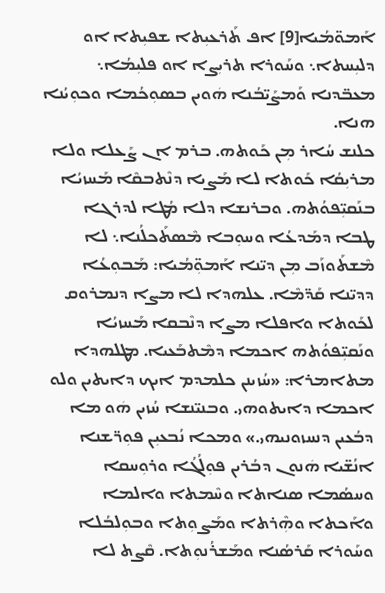ܐܰܡܘ̈ܡܳܝܐ[9] ܐܦ ܬܰܪܥܝܼܬܐ ܫܦܝܼܬܐ ܐܘ ܕܠܝܼܚܬܐ܆ ܘܚܰܘܪܐ ܬܪܝܼܨܐ ܐܘ ܦܠܝܼܡܳܐ܆ ܡܥܒ̈ܕܢܐ ܘܰܡܨܰܝ̈ܒܳܢܐ ܗܿܘܝܢ ܒܣܘܼܟܳܡܐ ܘܟܘܼܝܳܢܐ ܗܢܐ.
ܟܠܢܫ ܚܳܐܪ ܡܼܢ ܟܰܘܬܗ. ܒܪܡ ܐܢ ܨܰܥܠܐ ܘܠܐ ܡܪܝܼܩܳܐ ܟܰܘܬܐ ܠܐ ܡܰܨܝܐ ܕܢܶܬܒܩܶܐ ܡܰܚܙܝܳܐ ܒܢܰܩܝܼ̈ܦܘܳܬܗ. ܘܒܪܢܫܐ ܕܠܐ ܡܳܛܐ ܠܕܪܓܐ ܛܒܐ ܕܡܰܕܥܳܐ ܘܚܘܼܒܐ ܡܶܣܬܰܟܠܳܢܐ܆ ܠܐ ܡܶܫܬܰܘܙܰܒ ܡܼܢ ܕܝ̈ܢܐ ܐܰܡܘܼ̈ܡܳܝܐ: ܡܰܒܘܼܥܳܐ ܕܕܝ̈ܢܐ ܩܰܕ̈ܡܶܐ. ܥܠܗܕܐ ܠܐ ܡܨܐ ܕܢܡܪܘܩ ܠܟܰܘܬܐ ܘܐܦܠܐ ܡܨܐ ܕܢܶܒܩܐ ܡܰܚܙܝܳܐ ܘܢܰܩܝܼ̈ܦܘܳܬܗ ܐܟܡܐ ܕܡܶܬܒܰܥܝܐ. ܡܛܠܗܕܐ ܡܬܐܡܪܐ: «ܚܳܙܝܢܢ ܟܠܡܕܡ ܐܝܟ ܕܐܝܬܝܢ ܘܠܘ ܐܟܡܐ ܕܐܝܬܘܗܝ. ܘܒܢܝ̈ܢܫܐ ܚܳܙܝܢ ܗܿܘ ܡܐ ܕܒܳܥܝܢ ܕܢܚܙܘܢܝܗܝ.» ܘܡܟܐ ܢܳܒܥܝܼܢ ܦܘܼܪ̈ܫܢܐ ܐܢܳܫ̈ܝܐ ܗܿܢܘܢ ܕܒܳܪܝܢ ܦܘܼܠܳܓܳܐ ܘܪܘܼܚܩܐ ܘܚܣܳܡܐ ܣܢܐܬܐ ܘܚܶܡܬܐ ܘܐܠܡܐ ܘܐܰܟܬܐ ܘܗܼܶܪܬܐ ܘܡܰܨܘܼܬܐ ܘܒܘܼܠܒܳܠܐ ܘܚܰܘܪܐ ܩܰܪܣܳܢܐ ܘܡܰܫܪܳܢܘܼܬܐ. ܩܶܨܬ ܠܐ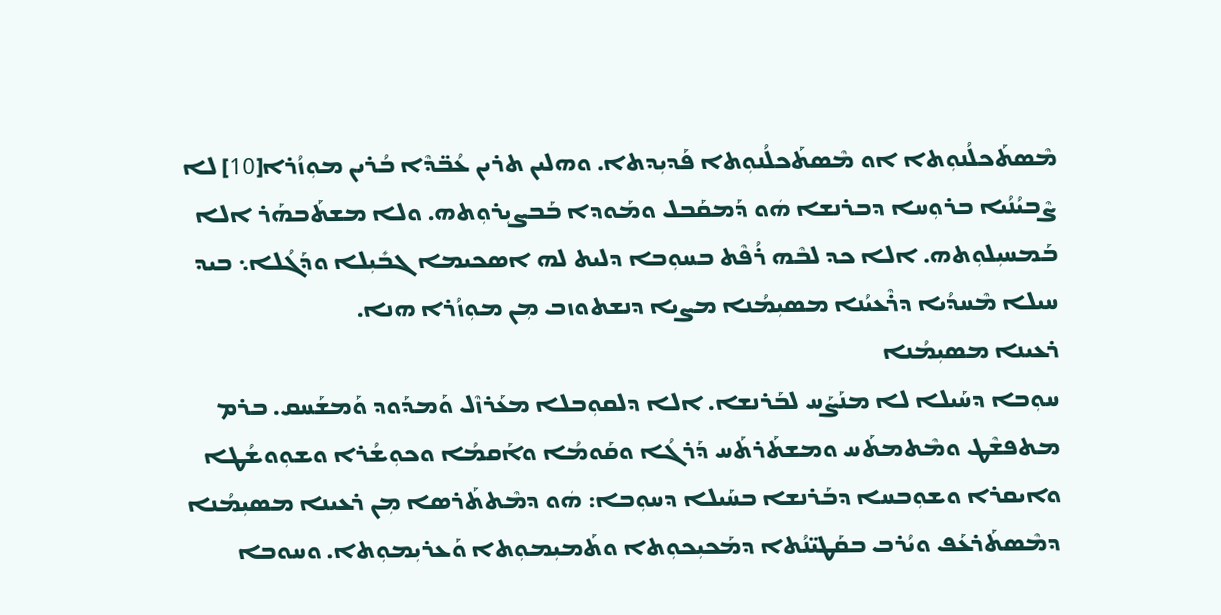ܡܶܣܬܰܟܠܳܢܘܼܬܐ ܐܘ ܡܶܣܬܰܟܠܳܢܘܼܬܐ ܦܰܕܝܼܕܬܐ. ܘܗܠܝܢ ܬܪܝܢ ܥܳܒ̈ܕܶܐ ܒܳܪܝܢ ܡܘܼܙܳܪܐ[10] ܠܐ ܨܶܒܝܳܢܳܝܐ ܒܪܘܼܚܐ ܕܒܪܢܫܐ ܗܿܘ ܕܰܡܩܰܒܠ ܘܡܰܘܕܐ ܒܰܒܨܝܼܪܘܼܬܗ. ܘܠܐ ܡܫܬܰܒܗܰܪ ܐܠܐ ܒܰܡܚܝܼܠܘܼܬܗ. ܐܠܐ ܟܕ ܠܒܶܗ ܪܳܦܶܬ ܒܚܘܼܒܐ ܕܠܝܬ ܠܗ ܐܣܟܝܡܐ ܓܒܺܝܼܠܐ ܘܕܰܓܳܠܐ܆ ܒܝܕ ܚܝܠܐ ܡܶܚܕܳܝܐ ܕܪܶܥܝܳܢܐ ܡܣܝܼܡܳܢܐ ܡܨܝܐ ܕܢܫܬܘܙܒ ܡܼܢ ܡܘܼܙܳܪܐ ܗܢܐ.
ܪܥܝܢܐ ܡܣܝܼܡܳܢܐ
ܚܘܼܒܐ ܕܚܰܝܠܐ ܠܐ ܡܢܰܨܰܚ ܠܒܰܪܢܫܐ. ܐܠܐ ܕܠܩܘܼܒܠܐ ܡܥܰܪܙܶܠ ܘܰܡܕܰܘܕ ܘܰܡܫܰܚܩ. ܒܪܡ ܡܬܦܫܶܛ ܘܡܶܬܡܬܰܚ ܘܡܫܬܰܪܬܰܚ ܕܰܪܓܳܐ ܘܩܰܘܡܳܐ ܘܐܰܩܡܳܐ ܘܟܘܼܫܳܪܐ ܘܫܘܼܘܫܳܛܐ ܘܐܝܩܪܐ ܘܫܘܼܒܚܐ ܕܒܰܪܢܫܐ ܒܚܰܝܠܐ ܕܚܘܼܒܐ: ܗܿܘ ܕܡܶܬܬܰܪܣܐ ܡܼܢ ܪܥܝܢܐ ܡܣܝܼܡܳܢܐ ܕܡܶܣܬܰܪܥܰܦ ܘܝܳܪܒ ܒܩܰܛܝ̈ܢܳܬܐ ܕܡܰܟܝܼܟܘܼܬܐ ܘܬܰܡܝܼܡܘܼܬܐ ܘܰܥܪܝܼܡܘܼܬܐ. ܘܚܘܒܐ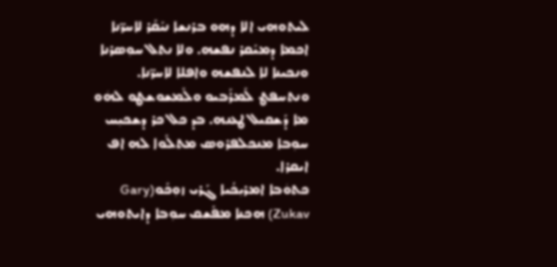ܠܝܬܘܗܝ ܐܠܐ ܕܗܘ ܒܪܢܫܐ ܢܝܰܩܰܪ ܠܐܚܪ̈ܢܐ ܐܟܡܐ ܕܡܝܰܩܪ ܢܦܫܗ. ܘܠܐ ܢܬܠ ܚܘܼܣܪܢܐ ܘܢܟܝܢܐ ܠܐ ܠܢܦܫܗ ܘܐܦܠܐ ܠܐܚܪ̈ܢܐ. ܘܢܬܚܦܛ ܠܰܡܪܰܒܝܘ ܘܠܰܡܫܘܫܛܘ ܠܗܿܘ ܡܐ ܕܰܫܩܝܠ ܛܥܢܗ. ܒܕ ܟܠ ܟܪ ܕܫܟܝܼܚ ܚܘܼܒܐ ܡܢܟܠܦܪܘܣ ܡܬܠܰܘܐ ܠܗ ܐܦ ܐܝܩܪܐ.
ܟܬܘܿܒܐ ܐܡܪܝܼܟܳܝܐ ܓܰܪܝ ܙܘܼܟܰܘ(Gary Zukav) ܗܟܢܐ ܡܦܰܫܩ ܚܘܼܒܐ ܕܐܝܬܘܗܝ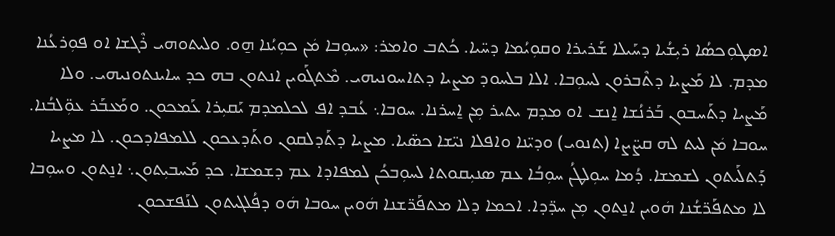ܐܣܛܘܼܟܣܳܐ ܪܝܼܫܳܝܐ ܕܚܰܝܠܐ ܫܰܪܝܪܐ ܘܩܘܼܝܳܡܐ ܕܚ̈ܝܐ. ܟܳܬܒ ܘܐܡܪ: «ܚܘܼܒܐ ܡܿܢ ܟܘܼܝܳܢܐ ܗ̱ܘ. ܘܠܝܬܘܗܝ ܪܶܓܫܐ ܐܘ ܦܘܼܪܥܳܢܐ ܡܕܡ. ܠܐ ܡܰܨܝܐ ܕܬܶܒܪܘܢ ܠܚܘܼܒܐ. ܐܠܐ ܒܠܚܘܕ ܡܨܝܐ ܕܬܐܚܘܢܝܗܝ. ܡܶܬܓܰܘܝܢ ܐܢܬܘܢ ܒܗ ܟܕ ܚܐܝܢܬܘܢܝܗܝ. ܘܠܐ ܡܰܨܝܐ ܕܬܰܚܒܘܢ ܒܰܪܢܳܫܐ ܐ̱ܢܫ ܐܘ ܡܕܡ ܝܬܝܪ ܡܼܢ ܐ̱ܚܪܢܐ. ܚܘܒܐ܆ ܥܳܒܕ ܐܦ ܠܟܠܡܕܡ ܝܰܩܝܼܪܐ ܥܰܡܟܘܢ. ܘܡܰܥܒܰܪ ܥܘܼ̈ܠܒܳܢܐ. ܚܘܒܐ ܡܿܢ ܠܝܬ ܠܗ ܩܨ̈ܨܐ (ܬܢܘܝ) ܘܕܝ̈ܢܐ ܘܐܦܠܐ ܢܝ̈ܫܐ ܟܣ̈ܝܐ. ܡܨܝܐ ܕܬܰܕܠܩܘܢ ܘܬܰܕܥܟܘܢ ܠܠܡܦܐܕܟܘܢ. ܠܐ ܡܨܝܐ ܕܰܬܠܰܝܬܘܢ ܠܫܡܫܐ. ܕܳܡܐ ܚܘܼܠܛܳܢ ܚܘܼܒܳܐ ܥܡ ܣܢܝܼܩܘܬܐ ܠܚܘܼܒܟܳܢ ܠܡܦܐܕܐ ܥܡ ܕܫܡܫܐ. ܟܕ ܡܰܚܒܝܼܬܘܢ܆ ܐܢ̱ܬܘܢ ܘܚܘܼܒܐ ܠܐ ܡܬܦܰܪ̈ܫܳܢܐ ܗܿܘܝܢ ܐܢ̱ܬܘܢ ܡܼܢ ܚܕ̈ܕܐ. ܐܟܡܐ ܕܠܐ ܡܬܦܰܪ̈ܫܢܐ ܗܿܘܝܢ ܚܘܒܐ ܗܿܘ ܕܦܳܠܓܝܬܘܢ ܠܢܰܦܫܟܘܢ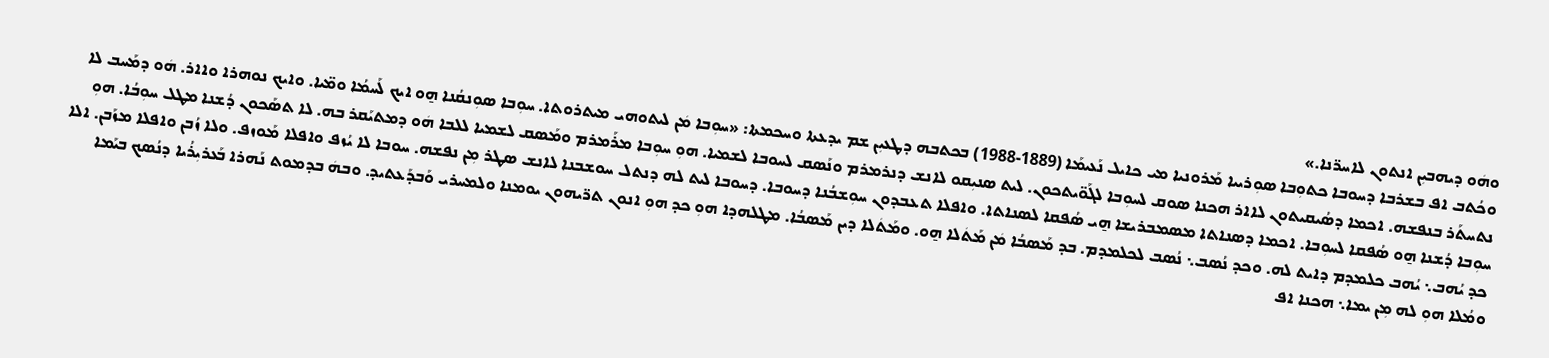ܘܗܿܘ ܕܝܗܒܝܼܢ ܐܢܬܘܢ ܠܐܚܪ̈ܢܐ.»
ܘܟܳܬܒ ܐܦ ܒܫܪܒܐ ܕܚܘܒܐ ܟܬܘܼܒܐ ܣܘܼܪܝܝܐ ܡܰܪܘܢܝܐ ܡܝ ܟܐܝܠ ܢܰܥܝܡܰܐ (1889-1988) ܒܟܬܒܗ ܕܛܥܝܼܢ ܫܡ ܝܕܥܬܐ ܘܚܟܡܬܐ: «ܚܘܼܒܐ ܡܿܢ ܠܝܬܘܗܝ ܡܝܬܪܘܬܐ. ܚܘܼܒܐ ܣܘܼܢܩܳܢܐ ܗ̱ܘ ܐܝܟ ܠܰܚܡܳܐ ܘܡ̈ܝܐ. ܘܐܝܟ ܢܘܗܪܐ ܘܐܐܪ. ܗܿܘ ܕܡܰܚܒ ܠܐ ܢܬܚܬܰܪ ܒܢܦܫܗ. ܐܟܡܐ ܕܣܳܝܩܝܬܘܢ ܠܐܐܪ ܗܟܢܐ ܣܘܩ ܠܚܘܼܒܐ ܠܓܰܘ̈ܝܬܟܘܢ. ܠܝܬ ܣܢܝܼܩܘ ܠܐܢܫ ܕܢܪܡܪܡ ܘܢܰܣܩ ܠܚܘܒܐ ܠܫܡܝܐ. ܗܘܼ ܚܘܼܒܐ ܡܪܰܡܪܡ ܘܡܰܣܩ ܠܫܡܝܐ ܠܠܒܐ ܗܿܘ ܕܡܬܝܰܩܪ ܒܗ. ܠܐ ܬܣܰܟܘܢ ܕܳܫܢܐ ܡܛܠ ܚܘܼܒܳܐ. ܗܘܼ ܚܘܼܒܐ ܕܳܫܢܐ ܗ̱ܘ ܣܳܦܩܐ ܠܚܘܼܒܐ. ܐܟܡܐ ܕܣܢܐܬܐ ܡܣܡܒܪܝܫܐ ܗ̱ܝ ܣܳܦܩܐ ܠܣܢܐܬܐ. ܘܐܦܠܐ ܬܥܒܕܘܢ ܚܘܼܫܒܳܢܐ ܕܚܘܒܐ. ܕܚܘܒܐ ܠܝܬ ܠܗ ܕܢܬܠ ܚܘܫܒܢܐ ܠܐܢܫ ܣܛܪ ܡܼܢ ܢܦܫܗ. ܚܘܒܐ ܠܐ ܝܳܙܦ ܘܐܦܠܐ ܡܰܘܙܦ. ܘܠܐ ܙܳܒܢ ܘܐܦܠܐ ܡܙܰܒܢ. ܐܠܐ ܟܕ ܝܳܗܒ܆ ܝܳܗܒ ܟܠܡܕܡ ܕܐܝܬ ܠܗ. ܘܟܕ ܢܳܣܒ܆ ܢܳܣܒ ܠܟܠܡܕܡ. ܒܕ ܡܰܣܒܳܐ ܡܿܢ ܡܰܬܿܠܐ ܗ̱ܘ. ܘܡܰܬܿܠܐ ܕܝܢ ܡܰܣܒܳܐ. ܡܛܠܗܕܐ ܗܘܼ ܟܕ ܗܘܼ ܐܢܘܢ ܬܪ̈ܝܗܘܢ ܝܘܡܢܐ ܘܠܡܚܪܝ ܘܰܒܕܰܥܬܝܕ. ܘܒܗܿ ܒܕܡܘܬ ܢܰܗܪܐ ܒܰܥܪܝܼܪܳܝܐ ܕܢܳܣܟ ܒܝܰܡܐ ܘܡܳܠܐ ܗܘܼ ܠܗ ܡܼܢ ܝܡܐ܆ ܗܟܢܐ ܐܦ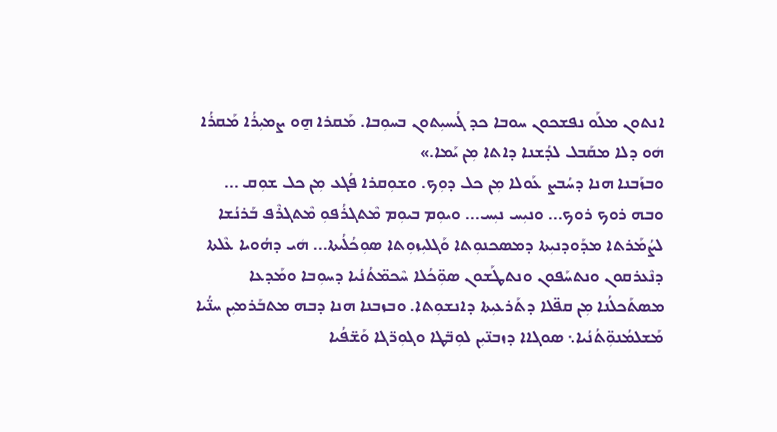ܐܢܬܘܢ ܡܠܰܘ ܢܦܫܟܘܢ ܚܘܒܐ ܟܕ ܓܳܝܚܝܼܬܘܢ ܒܚܘܼܒܐ. ܡܰܩܪܐ ܗ̱ܘ ܨܡܝܼܪܳܐ ܡܰܩܪܳܐ ܗܿܘ ܕܠܐ ܡܩܰܒܠ ܠܕܳܫܢܐ ܕܐܬܐ ܡܼܢ ܝܰܡܐ.»
ܘܒܙܰܒܢܐ ܗܢܐ ܕܚܳܒܨ ܥܰܘܠܐ ܡܼܢ ܟܠ ܕܘܼܟ. ܘܫܘܼܩܪܐ ܦܳܓܥ ܡܼܢ ܟܠ ܫܘܼܩ ... ܘܒܗ ܪܘܟ ܪܘܟ... ܘܢܝܼܚ ܢܝܼܚ... ܘܝܘܼܡ ܒܝܘܼܡ ܡܶܬܓܪܳܦܘܼ ܡܶܬܓܪܶܦ ܒܰܪܢܳܫܐ ܠܨܳܡܰܪܬܐ ܡܕܰܘܕܢܝܼܬܐ ܕܡܣܟܢܘܼܬܐ ܘܰܓܠܝܼܙܘܼܬܐ ܣܘܼܟܳܠܳܝܬܐ... ܗܿܝ ܕܗܳܘܝܐ ܥܶܠܬܐ ܕܢܶܥܪܩܘܢ ܘܢܬܚܰܦܘܢ ܘܢܬܛܰܫܘܢ ܣܘܼ̈ܟܳܠܐ ܚܶܟܡ̈ܬܳܢܳܝܐ ܕܚܘܼܒܐ ܘܡܰܕܥܐ ܡܣܬܰܟܠܳܢܐ ܡܼܢ ܩܦ̈ܠܐ ܕܬܰܪܥܝܼܬܐ ܕܐܢܫܘܼܬܐ. ܘܒܙܒܢܐ ܗܢܐ ܕܒܗ ܡܬܒܰܪܡܝܼܢ ܚܢ̈ܳܝܐ ܡܰܫܠܡܳܢܘܼ̈ܬܳܢܳܝܐ܆ ܣܘܓܐܐ ܕܙܒܢ̈ܝܼܢ ܠܘܼܒ̈ܛܐ ܘܓܘܼܪ̈ܓܐ ܘܰܫ̈ܦܳܝܐ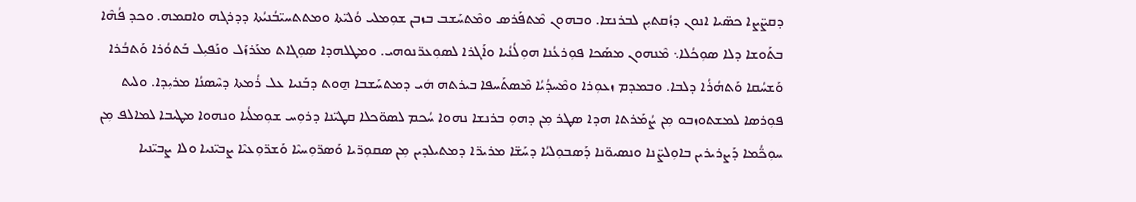ܕܩܨ̈ܨܐ ܟܣ̈ܝܐ ܐܢܘܢ ܕܙܳܩܬܝܼܢ ܠܒܪܢܫܐ. ܘܒܗܘܢ ܡܶܬܦܰܪܣ ܘܡܶܬܚܰܫܒ ܒܙܒܢ ܫܘܼܡܠܝ ܘܳܠܝ̈ܬܐ ܘܡܬܬܚܝ̈ܒܳܢܝܳܬܐ ܕܕܪܓܗ ܘܐܩܡܗ. ܘܟܕ ܦܳܗܶܐ ܒܬܰܘܫܐ ܕܠܐ ܣܘܼܟܳܠܐ܆ ܡܶܢܗܘܢ ܡܣܰܟܐ ܦܘܼܪܥܳܢܐ ܗܘܼܠܳܢܳܝܐ ܘܐܰܓܪܐ ܠܣܘܼܥܪ̈ܢܘܗܝ. ܘܡܛܠܗܕܐ ܣܘܼܓܐܬ ܡܥܰܪܙܰܠ ܘܢܰܦܝܼܠ ܒܰܬܘܳܪܐ ܘܰܬܒܳܪܐ ܘܰܫܚܳܩܐ ܘܰܬܗܳܪܳܐ ܕܠܒܐ. ܘܒܡܕܡ ܙܥܘܼܪܐ ܘܡܶܚܕܳܝܳܐ ܡܶܣܬܰܚܦܐ ܒܝܪܬܗ ܗܿܝ ܕܡܬܚܰܫܒܐ ܗ̱ܘܬ ܕܒܰܢܝܐ ܥܠ ܪܳܡܬܐ ܕܚܶܣܢܳܐ ܡܪܝܼܕܐ. ܘܠܝܬ ܦܘܼܪܣܐ ܠܡܫܬܘܙܒܘ ܡܼܢ ܨܳܡܰܪܬܐ ܗܕܐ ܣܛܪ ܡܼܢ ܕܗܘܼ ܒܪܢܫܐ ܢܗܘܐ ܚܳܟܡ ܠܣܘ̈ܟܠܐ ܩܛܝ̈ܢܐ ܕܪܘܼܚ ܫܘܼܡܠܳܝܐ ܘܢܗܘܐ ܡܛܝܒܐ ܠܡܐܠܦ ܡܼܢ ܚܘܼܟ̈ܳܡܐ ܕܰܨܪܝܪܝܢ ܒܐܘܼܠܨ̈ܢܐ ܘܢܣܝܘ̈ܢܐ ܕܰܣܒܘܼܠܝܳܐ ܕܚܰܫ̈ܐ ܡܪܝܪ̈ܐ ܕܡܬܝܠܕܝܢ ܡܼܢ ܣܩܘܼܪ̈ܝܐ ܘܰܣܪ̈ܘܼܚܝܶܐ ܘܰܫܪ̈ܘܼܥܝܶܐ ܨܒܝ̈ܢܝܐ ܘܠܐ ܨܒܝ̈ܢܝܐ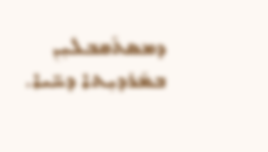ܕܡܣܬܰܩܒܠܝܼܢ ܒܡܰܪܕܝܼܬܐ ܕܚ̈ܝܐ.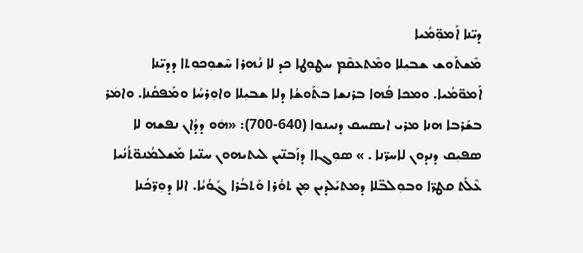ܕܝ̈ܢܐ ܐܰܡܘܼ̈ܡܳܝܐ
ܡܶܫܬܰܘܫ ܫܒܝܼܠܐ ܘܡܶܬܥܩܶܡ ܚܛܘܼܛܐ ܟܕ ܠܐ ܢܳܗܪܐ ܚܶܫܘܼܟܘܼܬܐ ܕܕܝ̈ܢܐ ܐܰܡܘ̈ܡܳܝܐ. ܘܡܟܐ ܦܳܗܐ ܒܪܢܫܐ ܒܬܰܘܫܳܐ ܕܠܐ ܫܒܝܼܠܐ ܘܐܘܼܪܚܳܐ ܘܡܰܦܩܳܢܐ. ܘܐܡܿܪ ܒܫܰܪܒܐ ܗܢܐ ܡܪܝ ܐܝܣܚܩ ܕܢܝܢܘܐ (640-700): «ܗܿܘ ܕܕܳܐܢ ܢܦܫܗ ܠܐ ܣܦܝܼܩ ܕܢܕܘܢ ܠܐܚܪ̈ܢܐ . » ܣܘܼܓܐܐ ܕܙܰܒܢ̈ܝܢ ܠܝܬܝܗܘܢ ܚܢ̈ܝܐ ܡܰܫܠܡܳܢܘ̈ܬܳܢܳܝܐ ܥܶܠܰܬ ܩܛܪ̈ܐ ܘܒܘܼܠܒ̈ܠܐ ܕܡܬܝܰܠܕܝܢ ܡܼܢ ܬܘܳܪܐ ܘܰܬܒܳܪܐ ܓܰܘܳܝܳܐ. ܐܠܐ ܕܘܼܪ̈ܟܳܢܐ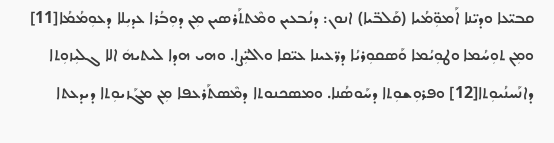ܩܒܝ̈ܥܐ ܘܕܝ̈ܢܐ ܐܰܡܘܼ̈ܡܳܝܐ (ܩܰܠܒ̈ܝܐ) ܐܢܘܢ: ܕܢܳܒܥܝܢ ܘܡܶܬܬܰܪܣܝܢ ܡܼܢ ܕܘܼܒܳܪܐ ܥܕܝܼܠܐ ܕܥܘܼܡܳܡܳܐ[11] ܘܡܼܢ ܬܘܼܚܳܡܐ ܘܛܘܼܝܳܡܐ ܘܰܣܩܘܼܪܝܳܐ ܕܪ̈ܥܝܢܐ ܥܝ̈ܩܐ ܘܐܠܝܼ̈ܨܐ. ܘܗܝ ܗܕܐ ܠܝܬܝܗܿ ܐܠܐ ܓܠܝܼܙܘܼܬܐ ܕܐܢܰܚܢܳܝܘܼܬܐ[12] ܘܦܪܘܼܫܘܼܬܐ ܕܚܰܘܣܳܢܐ. ܘܡܣܟܢܘܬܐ ܕܡܶܣܬܰܪܥܦܐ ܡܼܢ ܡܓܰܙܝܘܼܬܐ ܕܝܕܥܬܐ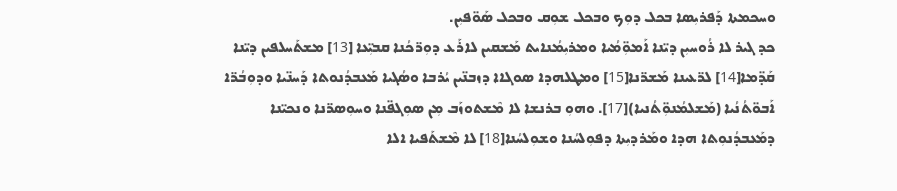ܘܚܟܡܬܐ ܕܰܦܪܝܼܣܐ ܒܟܠ ܕܘܼܟ ܘܒܟܠ ܫܘܼܩ ܘܒܟܠ ܣܰܘ̈ܦܝܼܢ.
ܟܕ ܓܝܪ ܠܐ ܪܳܘܚܝܼܢ ܕܝ̈ܢܐ ܐܰܡܘܼ̈ܡܳܝܐ ܘܡܪܝܼܡܳܢܐܝܬ ܡܰܫܩܝܢ ܠܐܪܰܥ ܕܘܼܪ̈ܟܳܢܐ ܩܒܝܼ̈ܥܐ [13] ܡܫܬܰܚܠܦܝܢ ܕܝ̈ܢܐ ܩܰܕ̈ܡܐ[14] ܠܪ̈ܥܝܢܐ ܡܰܫܪ̈ܢܐ[15] ܘܡܛܠܗܕܐ ܣܘܓܐܐ ܕܙܒܢ̈ܝܢ ܝܳܪܒܐ ܘܣܳܓܝܐ ܡܰܥܒܕܳܢܘܬܐ ܕܰܚܢ̈ܝܐ ܘܕܘܼܒܳܪ̈ܐ ܐܰܒܘ̈ܬܳܢܳܝܐ (ܡܰܫܠܡܳܢܘܼ̈ܬܳܢܝܐ)[17]. ܘܗܘܼ ܒܪܢܫܐ ܠܐ ܡܶܫܬܘܙܰܒ ܡܼܢ ܣܘܼܓܦ̈ܢܐ ܘܚܘܼܣܪ̈ܢܐ ܘܢܟܝ̈ܢܐ ܕܡܰܥܒܕܳܢܘܼܬܐ ܗܕܐ ܘܡܰܪܕܝܼܬܐ ܕܦܘܼܠܚܳܢܐ ܘܫܘܼܠܚܳܢܐ[18] ܠܐ ܡܶܫܬܰܦܝܐ ܐܠܐ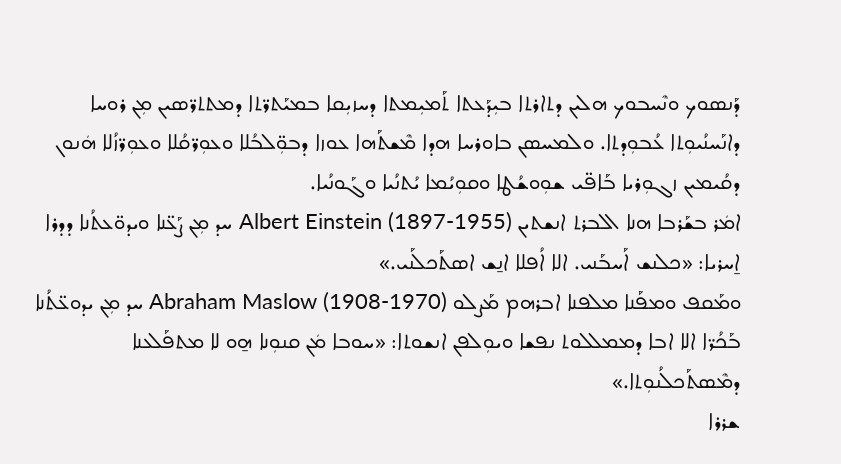ܕܰܢܣܘܟ ܘܢܶܚܒܘܟ ܗܠܝܢ ܕܬܐܪܬܐ ܒܝܼܕܰܥܬܐ ܬܰܡܝܼܡܬܐ ܕܚܙܝܼܩܐ ܒܡܝܰܬܪ̈ܬܐ ܕܡܬܬܪ̈ܣܝܢ ܡܼܢ ܪܘܚܐ ܕܐܢܰܚܢܳܝܘܼܬܐ ܥܳܒܘܼܕܬܐ. ܘܠܡܚܣܢ ܒܐܘܪܚܐ ܗܕܐ ܡܶܫܬܰܗܐ ܥܘܙܐ ܕܒܘܼ̈ܠܒܳܠܐ ܘܥܘܼܪ̈ܩܳܠܐ ܘܥܘܼܪ̈ܙܳܠܐ ܗܿܢܘܢ ܕܩܳܝܡܝܢ ܙܓܘܼܪܝܐ ܒܰܐܦ̈ܝ ܫܘܼܘܫܳܛܐ ܘܩܘܼܝܳܡܐ ܝܳܬܢܳܝܐ ܘܓܰܘܢܳܝܐ.
ܐܡܿܪ ܒܫܰܪܒܐ ܗܢܐ ܐܠܒܪܬ ܐܢܫܬܝܢ Albert Einstein (1897-1955) ܚܕ ܡܼܢ ܨܰܥ̈ܢܐ ܘܝܕܘ̈ܥܬܳܢܐ ܕܕܪܐ ܐ̱ܚܪܝܐ: «ܟܠܢܫ ܐܰܚܒܰܢܝ. ܐܠܐ ܐܳܦܠܐ ܐܢ̱ܫ ܐܣܬܰܟܠܰܢܝ.»
ܘܡܰܩܦ ܘܡܦܰܢܐ ܡܠܦܢܐ ܐܒܪܗܡ ܡܰܨܠܘ Abraham Maslow (1908-1970) ܚܕ ܡܼܢ ܝܕܘܥ̈ܬܳܢܐ ܒܰܟܳܪ̈ܐ ܐܠܐ ܐܒܐ ܕܡܡܠܠܘܬ ܢܦܫܐ ܘܝܘܼܠܦܢ ܐܢܫܘܬܐ: «ܚܘܒܐ ܡܿܢ ܩܢܘܼܢܐ ܗ̱ܘ ܠܐ ܡܬܦܰܠܥܢܐ ܕܡܶܣܬܰܟܠܳܢܘܼܬܐ.»
ܫܪܪܐ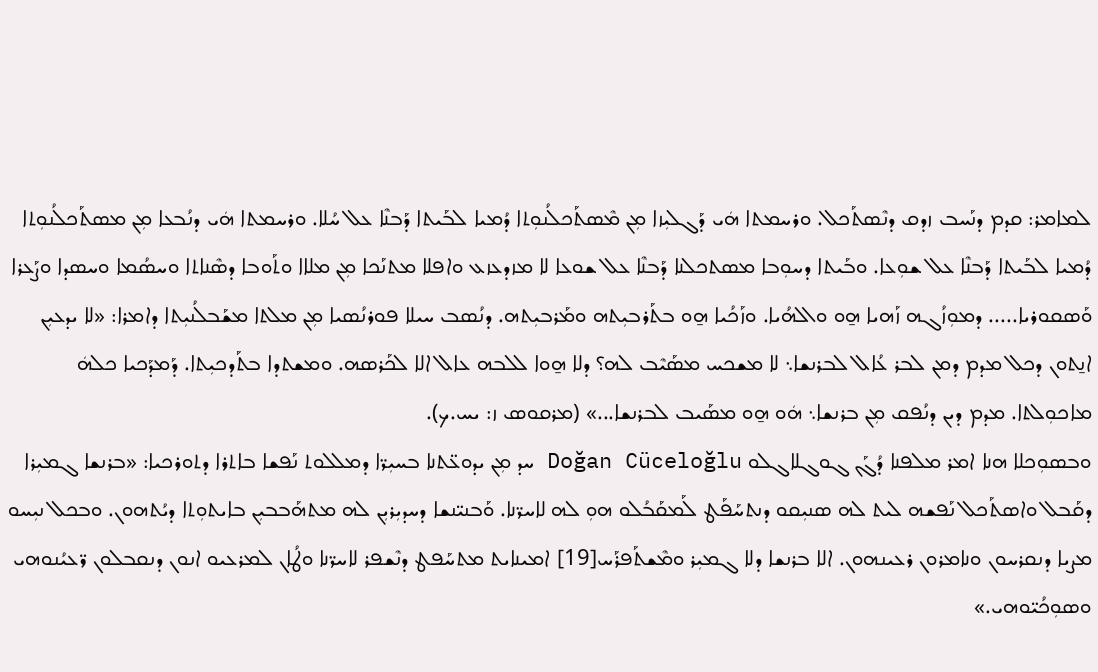ܠܡܐܡܪ: ܩܕܡ ܕܢܰܚܒ ܙܕܩ ܕܢܶܣܬܰܟܠ. ܘܪܚܡܬܐ ܗܿܝ ܕܰܓܠܝܼܙܐ ܡܼܢ ܡܶܣܬܰܟܠܳܢܘܼܬܐ ܕܳܡܝܐ ܠܒܰܝܬܐ ܕܰܒܢܶܐ ܥܠ ܚܳܠܐ. ܘܪܚܡܬܐ ܗܿܝ ܕܢܳܒܥܐ ܡܼܢ ܡܣܬܰܟܠܳܢܘܼܬܐ ܕܳܡܝܐ ܠܒܰܝܬܐ ܕܰܒܢܶܐ ܥܠ ܫܘܼܥܐ. ܘܒܰܝܬܐ ܕܚܘܼܒܐ ܡܣܬܟܠܢܐ ܕܰܒܢܶܐ ܥܠ ܫܘܥܐ ܠܐ ܡܙܕܥܙܥ ܘܐܦܠܐ ܡܬܢܰܟܐ ܡܼܢ ܡܠܐܐ ܘܬܰܘܒܐ ܕܣܶܢܐܬܐ ܘܚܣܳܡܐ ܘܚܣܕܐ ܘܨܰܥܪܐ ܘܰܣܩܘܪܝܐ..... ܕܡܘܼܙܳܓܗ ܙܰܗܝܐ ܗ̱ܘ ܘܐܠܗܳܝܐ. ܘܙܰܟܳܝܐ ܗ̱ܘ ܒܬܰܪܒܝܼܬܗ ܘܡܰܪܒܝܼܬܗ. ܕܢܳܣܒ ܚܝܠܐ ܦܘܪܢܳܣܝܐ ܡܼܢ ܡܠܬܐ ܡܫܰܒܠܳܢܝܼܬܐ ܕܐܡܪܐ: «ܠܐ ܝܕܥܝܼܢ ܐܢ̱ܬܘܢ ܕܟܠ ܡܕܡ ܕܡܢ ܠܒܪ ܥܳܐܠ ܠܒܪܢܫܐ܆ ܠܐ ܡܫܟܚ ܡܣܰܝܶܒ ܠܗ؟ ܕܠܐ ܗ̱ܘܐ ܠܠܒܗ ܥܐܠ ܐܠܐ ܠܟܰܪܣܗ. ܘܡܫܬܕܐ ܒܬܰܕܟܝܼܬܐ. ܕܰܡܕܰܟܝܐ ܟܠܗܿ ܡܐܟܘܼܠܬܐ. ܡܕܡ ܕܝܢ ܕܢܳܦܩ ܡܼܢ ܒܪܢܫܐ܆ ܗܿܘ ܗ̱ܘ ܡܣܰܝܒ ܠܒܪܢܫܐ...» (ܡܪܩܘܣ ܙ: ܝܚ.ܟ).
ܘܒܣܘܼܟܠܐ ܗܢܐ ܐܡܪ ܡܠܦܢܐ ܕܳܓܰܢ ܓܘܓܠܐܓܠܘ Doğan Cüceloğlu ܚܕ ܡܼܢ ܝܕܘܥ̈ܬܢܐ ܒܚܝܼܪ̈ܐ ܕܡܠܠܘܬ ܢܰܦܫܐ ܒܐܬܪܐ ܕܬܘܪܟܝܐ: «ܒܪܢܫܐ ܓܡܝܼܪܐ ܕܩܰܒܠ ܘܐܣܬܰܟܠ ܢܰܦܫܗ ܠܝܬ ܠܗ ܣܢܝܼܩܘ ܕܢܬܚܰܦܰܛ ܠܰܡܩܰܒܳܠܘ ܗܘܼ ܠܗ ܠܐܚܪ̈ܢܐ. ܘܰܒܢܝ̈ܢܫܐ ܕܚܕܝܼܪܝܼܢ ܠܗ ܡܬܗܰܒܒܝܼܢ ܒܐܝܬܘܼܬܐ ܕܝܳܬܗܘܢ. ܘܒܟܠ ܢܝܼܚܘ ܡܨܝܐ ܕܢܩܪܚܘܢ ܘܢܐܡܪܘܢ ܪܥܝܢܗܘܢ. ܐܠܐ ܒܪܢܫܐ ܕܠܐ ܓܡܝܼܪ ܘܡܶܫܬܰܦܪܰܚ[19] ܐܡܝܢܐܝܬ ܡܬܚܰܦܛ ܕܢܶܫܦܪ ܠܐܚܪ̈ܢܐ ܘܛܳܐܢ ܠܡܪܥܝܘ ܐܢܘܢ ܕܢܩܒܠܘܢ ܪ̈ܥܝܳܢܘܗܝ ܘܣܘܼܟܳܝ̈ܘܗܝ.»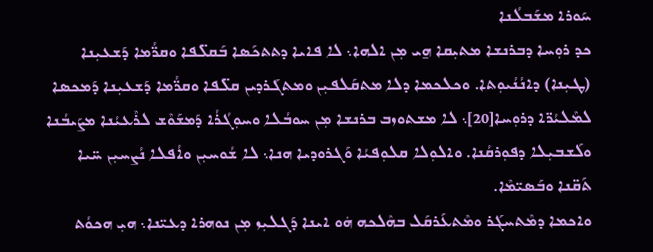ܚܰܘܪܐ ܡܫܰܒܠܳܢܐ
ܟܕ ܪܘܼܚܐ ܕܒܪܢܫܐ ܡܬܝܼܩܐ ܗ̱ܝ ܡܼܢ ܐܠܗܐ܆ ܠܐ ܦܐܝܐ ܕܬܬܟܰܣܐ ܒܰܩܠ̈ܦܐ ܘܩܪ̈ܳܡܐ ܕܰܫܥܝܼܢܐ (ܛܝܼܢܐ) ܕܐܢܳܢܳܝܘܼܬܐ. ܘܟܠܟܡܐ ܕܠܐ ܡܬܩܰܠܦܝܼܢ ܘܡܬܓܰܪܕܝܢ ܩܠ̈ܦܐ ܘܩܪ̈ܳܡܐ ܕܰܫܥܝܼܢܐ ܕܰܡܟܣܐ ܠܡܶܠܝܳܪ̈ܐ ܕܪܘܼܚܐ[20]܆ ܠܐ ܡܫܬܘܙܒ ܒܪܢܫܐ ܡܼܢ ܚܘܒܳܠܐ ܘܚܘܼܓܳܪܳܐ ܕܰܡܫܰܘܶܫ ܠܪܶܥܝܳܢܐ ܡܨܰܝܒܳܢܐ ܘܠܰܫܒܝܼܠܐ ܕܦܘܼܪܩܳܢܐ. ܘܐܠܘܼܠܐ ܩܠܘܼܦܝܳܐ ܘܰܓܪܘܕܝܐ ܗܢܐ܆ ܠܐ ܫܳܘܚܝܼܢ ܘܐܳܦܠܐ ܢܳܨܚܝܼܢ ܚ̈ܝܐ ܬܰܩ̈ܢܐ ܘܒܰܣܝ̈ܡܶܐ.
ܘܐܟܡܐ ܕܡܶܬܚܓܰܪ ܘܡܶܬܥܰܪܩܰܠ ܒܗܶܠܟܗ ܗܿܘ ܐܝܢܐ ܕܰܓܠܝܼܙ ܡܼܢ ܢܘܗܪܐ ܕܥܝ̈ܢܐ܆ ܗܝܼ ܗܟܘܳܬ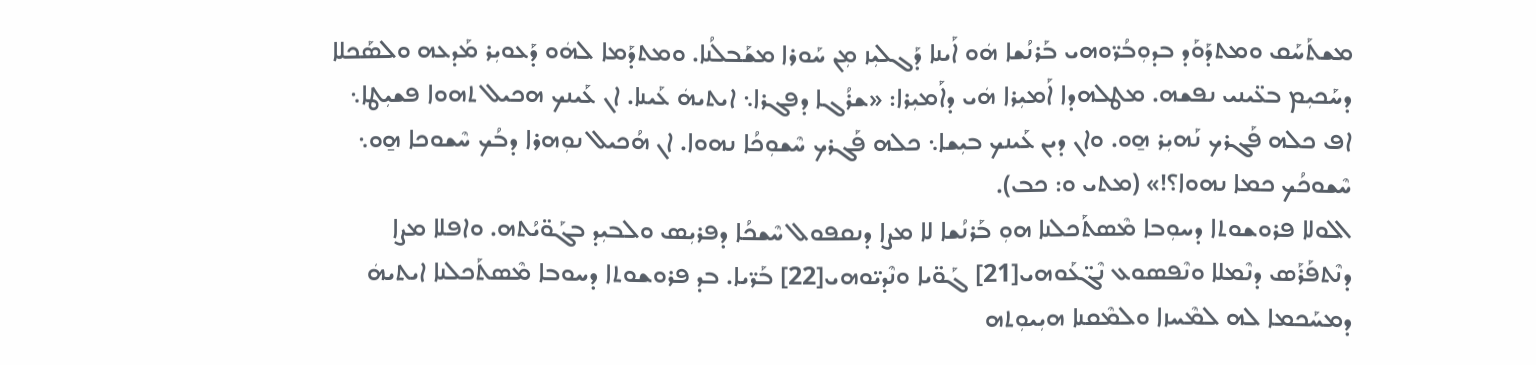ܡܫܬܰܚܰܩ ܘܡܬܕܰܘܰܕ ܒܕܘܼܒܳܪ̈ܘܗܝ ܒܰܪܢܳܫܐ ܗܿܘ ܐܰܝܢܐ ܕܰܓܠܝܼܙ ܡܼܢ ܚܰܘܪܐ ܡܫܰܒܠܳܢܐ. ܘܡܬܕܰܡܐ ܠܗܿܘ ܕܰܥܘܝܼܪ ܡܰܕܥܗ ܘܠܣܰܟܠܐ ܕܚܰܟܝܼܡ ܒܥ̈ܝܢܝ ܢܦܫܗ. ܡܛܠܗܕܐ ܐܰܡܝܼܪܐ ܗܿܝ ܕܐܰܡܝܼܪܐ: «ܫܪܳܓܐ ܕܦܓܪܐ܆ ܐܝܬܝܗܿ ܥܰܝܢܐ. ܐܢ ܥܰܝܢܟ ܗܟܝܠ ܬܗܘܐ ܦܫܝܼܛܐ܆ ܐܦ ܟܠܗ ܦܰܓܪܟ ܢܰܗܝܼܪ ܗ̱ܘ. ܘܐܢ ܕܝܢ ܥܰܝܢܟ ܒܝܼܫܐ܆ ܟܠܗ ܦܰܓܪܟ ܚܶܫܘܼܟܳܐ ܢܗܘܐ. ܐܢ ܗܳܟܝܠ ܢܘܼܗܪܐ ܕܒܳܟ ܚܶܫܘܟܐ ܗ̱ܘ܆ ܚܶܫܘܟܳܟ ܟܡܐ ܢܗܘܐ؟!» (ܡܬܝ ܘ: ܟܒ).
ܐܠܘܠܐ ܦܪܘܫܘܬܐ ܕܚܘܼܒܐ ܡܶܣܬܰܟܠܢܐ ܗܘܼ ܒܰܪܢܳܫܐ ܠܐ ܡܨܐ ܕܢܩܦܘܠ ܚܶܫܟܳܐ ܕܦܪܝܼܣ ܘܠܒܝܼܕ ܒܓܰܘ̈ܝܳܬܗ. ܘܐܦܠܐ ܡܨܐ ܕܢܶܬܦܰܪܰܣ ܕܢܶܡܠܐ ܘܢܶܦܣܘܥ ܢܶܓ̈ܥܰܘܗܝ[21] ܓܰܘ̈ܝܐ ܘܢܶܕܝ̈ܘܗܝ[22] ܒܰܪ̈ܝܐ. ܒܕ ܦܪܘܫܘܬܐ ܕܚܘܒܐ ܡܶܣܬܰܟܠܢܐ ܐܝܬܝܗܿ ܕܡܚܰܟܡܐ ܠܗ ܠܡܶܚܙܐ ܘܠܡܶܩܢܐ ܗܝܼܝܘܼܬܗ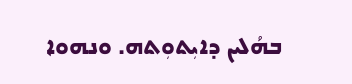ܒܗܳܠܝܢ ܕܐܝܼܬܘܼܬܗ. ܘܢܗܘܐ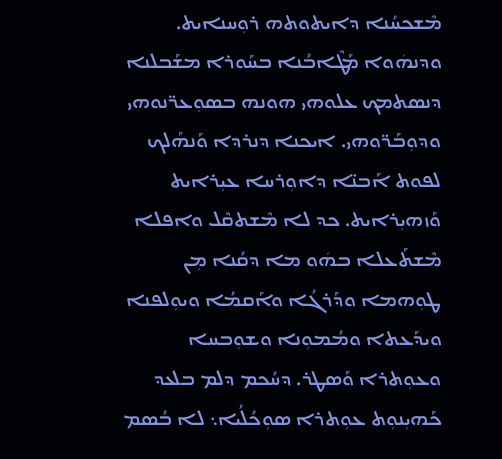ܡܶܫܟܚܳܢܐ ܕܐܝܬܘܬܗ ܪܘܼܚܢܐܝܬ. ܘܕܢܗܿܘܐ ܡܰܛܶܐܒܳܢܐ ܒܚܰܘܪܐ ܡܫܰܒܠܢܐ ܕܢܣܬܡܟ ܥܠܘܗܝ ܗܘܢܗ ܒܣܘܼܥܪ̈ܢܘܗܝ ܘܕܘܼܒܰܪ̈ܘܗܝ. ܐܝܟܢܐ ܕܢܪܕܐ ܘܰܢܗܰܠܟ ܠܦܘܬ ܐܰܒܢ̈ܐ ܕܐܘܼܪܚܐ ܥܝܼܪܐܝܬ ܘܰܙܗܝܼܪܐܝܬ. ܟܕ ܠܐ ܡܶܫܬܩܶܠ ܘܐܦܠܐ ܡܶܫܬܰܥܠܐ ܒܗܿܘ ܡܐ ܕܩܳܢܐ ܡܼܢ ܛܘܼܗܡܐ ܘܕܰܪܓܳܐ ܘܐܰܩܡܳܐ ܘܝܘܼܠܦܢܐ ܘܝܕܰܥܬܐ ܘܡܳܡܘܼܢܐ ܘܫܘܼܒܚܐ ܘܥܘܼܬܪܐ ܘܰܣܛܪ. ܕܚܳܟܡ ܕܠܡ ܒܠܥܕ ܟܰܗܝܼܢܘܼܬ ܥܘܼܬܪܐ ܣܘܼܟܳܠܳܝܐ܆ ܠܐ ܒܳܣܡ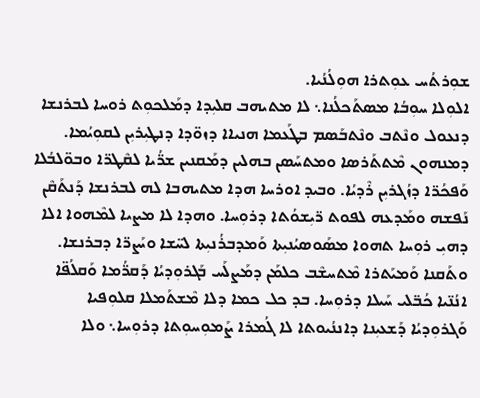ܫܘܼܪܬܳܚ ܥܘܼܬܪܐ ܗܘܼܠܳܢܳܝܐ.
ܐܠܘܼܠܐ ܚܘܼܒܳܐ ܡܣܬܰܟܠܳܢܐ܆ ܠܐ ܡܬܝܗܒ ܩܠܝܼܕܐ ܕܡܰܠܟܘܼܬ ܪܘܚܐ ܠܒܪܢܫܐ ܕܢܥܘܠ ܘܢܶܬܒ ܘܢܶܬܒܰܣܡ ܒܛܰܥܡܐ ܗܢܝܐܐ ܕܙܘ̈ܕܐ ܕܢܛܝܼܪܝܼܢ ܠܩܘܼܝܳܡܐ. ܕܡܢܗܘܢ ܡܶܬܬܰܪܣܐ ܘܡܬܚܰܣܢ ܒܗܠܝܢ ܕܡܰܩܢܝܢ ܫܪ̈ܳܝܐ ܠܩܶܛܪ̈ܐ ܘܒܘ̈ܠܒܳܠܐ ܘܰܦܟܳܪ̈ܐ ܕܙܳܓܪܝܼܢ ܪܶܕܝܳܐ. ܘܒܝܕ ܐܘܪܚܐ ܗܕܐ ܡܬܝܗܒܐ ܠܗ ܠܒܪܢܫܐ ܕܰܢܬܰܩܶܢ ܢܰܦܫܗ ܘܡܰܕܥܗ ܠܦܘܬ ܪ̈ܝܼܫܘܳܬܐ ܕܪܘܼܚܐ. ܘܗܕܐ ܠܐ ܡܨܝܐ ܠܡܶܗܘܐ ܐܠܐ ܕܗܝܼ ܪܘܼܚܐ ܬܗܘܐ ܡܣܰܘܣܝܳܢܝܼܬܐ ܘܰܡܕܒܪܳܢܝܼܬܐ ܠܚ̈ܫܐ ܘܝܰܨܪ̈ܐ ܕܒܪܢܫܐ. ܘܬܰܩܢܐ ܘܰܡܝܰܬܪܐ ܡܶܬܚܫܶܒ ܟܠܡܰܢ ܕܡܰܨܠܰܚ ܒܰܓܪܘܼܕܝܳܐ ܕܰܩܪ̈ܳܡܐ ܘܰܩܠܳܦ̈ܐ ܐܢܳܢ̈ܝܐ ܟܳܒ̈ܠܝ ܚܰܝܠܐ ܕܪܘܼܚܐ. ܒܕ ܟܠ ܟܡܐ ܕܠܐ ܡܶܫܬܰܡܠܐ ܩܠܘܼܦܝܐ ܘܰܓܪܘܼܕܝܳܐ ܕܰܫܥܝܼܢܐ ܕܐܢܢܳܝܘܬܐ ܠܐ ܓܳܡܪܐ ܨܰܡܘܼܚܘܼܬܐ ܕܪܘܼܚܐ܆ ܘܠܐ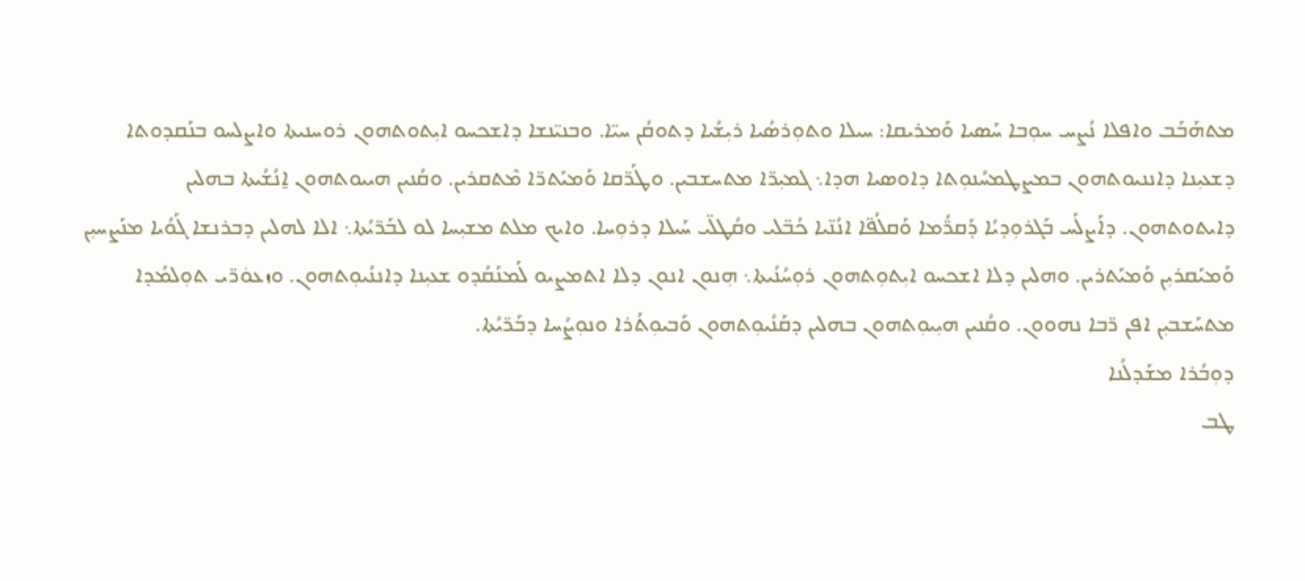ܡܬܗܰܒܰܒ ܘܐܦܠܐ ܢܳܨܚ ܚܘܼܒܐ ܚܰܣܝܐ ܘܰܡܪܝܩܐ: ܚܝܠܐ ܘܬܘܼܪܣܳܝܐ ܪܝܼܫܳܝܐ ܕܬܘܩܳܢ ܚܝ̈ܐ. ܘܒܢܝ̈ܢܫܐ ܕܐܫܟܚܘ ܐܝܼܬܘܬܗܘܢ ܪܘܚܢܝܬܐ ܘܐܨܠܚܘ ܒܢܰܩܕܘܬܐ ܕܫܥܝܼܢܐ ܕܐܢܢܝܘܬܗܘܢ ܒܡܨܛܡܚܳܢܘܼܬܐ ܕܐܘܣܝܐ ܗܕܐ܆ ܓܡܝܼܪ̈ܐ ܡܬܚܫܒܝܢ. ܘܛܰܪ̈ܩܐ ܘܰܡܝܰܬܪ̈ܐ ܡܶܬܩܪܝܢ. ܘܩܳܢܝܢ ܗܝܝܘܬܗܘܢ ܐ̱ܢܳܫܳܝܬܐ ܒܗܠܝܢ ܕܐܝܬܘܬܗܘܢ. ܕܐܰܨܠܰܚ ܒܰܓܪܘܼܕܝܳܐ ܕܰܩܪ̈ܳܡܐ ܘܰܩܠܳܦ̈ܐ ܐܢܳܢ̈ܝܐ ܟܳܒ̈ܠܝ ܘܩܳܛܠ̈ܝ ܚܰܝܠܐ ܕܪܘܼܚܐ. ܘܐܝܟ ܡܠܬ ܡܫܝܼܚܐ ܠܘ ܠܒܰܪ̈ܝܳܬܐ܆ ܐܠܐ ܠܗܠܝܢ ܕܒܪܢܫܐ ܓܰܘܳܝܐ ܡܢܰܨܚܝܼܢ ܘܰܡܝܰܩܪܝܼܢ ܘܰܡܝܰܬܪܝܢ. ܘܗܠܝܢ ܕܠܐ ܐܫܟܚܘ ܐܝܼܬܘܼܬܗܘܢ ܪܘܼܚܳܢܳܝܬܐ܆ ܗܼܢܘܢ ܐܢܘܢ ܕܠܐ ܐܬܡܨܝܘ ܠܰܡܢܰܩܳܕܘ ܫܥܝܼܢܐ ܕܐܢܢܳܝܘܼܬܗܘܢ. ܘܙܥܘܿܪ̈ܝ ܬܘܼܠܡܳܕܐ ܡܬܚܰܫܒܝܼܢ ܐܦܢ ܪ̈ܒܐ ܢܗܘܘܢ. ܘܩܳܢܝܢ ܗܝܼܝܘܼܬܗܘܢ ܒܗܠܝܢ ܕܩܰܢܳܝܘܼܬܗܘܢ ܘܰܒܝܘܼܬܳܪܐ ܘܢܘܼܨܳܚܐ ܕܒܰܪ̈ܝܳܬܐ.
ܕܘܼܒܳܪܐ ܡܫܰܕܠܳܢܐ
ܛܒ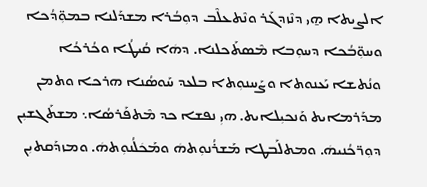ܐܠܨܝܬܐ ܗ̱ܝ ܕܢܶܙܕܓܰܪ ܘܢܶܬܥܠܶܒ ܕܘܼܒܳܪܐ ܡܫܕܰܠܢܐ ܒܡܘܼ̈ܕܳܟܐ ܘܚܘܼ̈ܒܳܟܐ ܕܚܘܼܒܐ ܡܶܣܬܰܟܠܢܐ. ܕܗܿܐ ܩܳܝܛܳܐ ܘܟܳܪܟܳܐ ܘܢܳܬܫܐ ܝܰܥܢܘܬܐ ܘܨܰܚܢܘܼܬܐ ܒܠܥܕ ܚܰܘܣܳܢܐ ܗܪܟܐ ܘܬܡܢ ܡܕܰܪܡܐܝܬ ܘܰܢܟܝܼܠܐܝܬ. ܗܝܼ ܢܦܫܐ ܟܕ ܡܶܬܦܰܪܣܳܐ܆ ܡܫܬܰܓܫܝܼܢ ܕܘܼܪ̈ܟܳܢܝܗܿ. ܘܡܬܠܰܒܛܐ ܡܰܫܪܳܢܘܼܬܗܿ ܘܡܰܟܿܠܳܢܘܼܬܗܿ. ܘܡܙܕܰܩܬܝܼܢ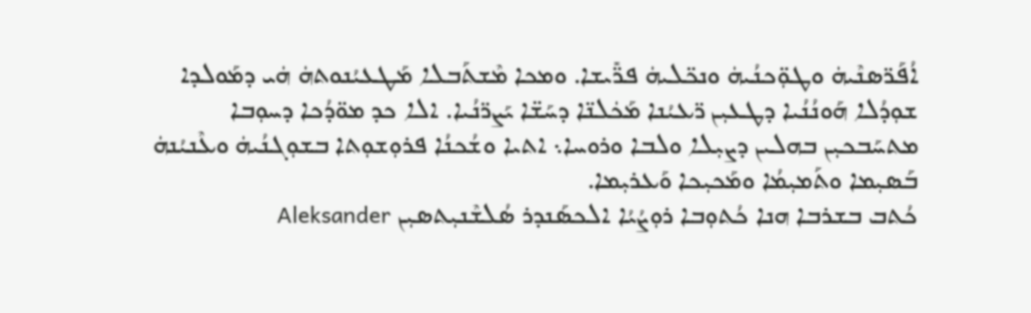ܐܳܦܰܪ̈ܣܢܶܝܗܿ ܘܛܘܼ̈ܟܢܳܝܗܿ ܘܢܟ̈ܠܝܗܿ ܦܪ̈ܺܝܫܐ. ܘܡܟܐ ܡܶܫܬܰܒܠܐ ܡܰܛܥܝܳܢܘܬܗܿ ܗܿܝ ܕܡܰܘܠܕܐ ܫܘܼܕܳܠܐ ܗܰܘܢܳܢܳܝܐ ܕܛܥܝܼܢ ܪ̈ܥܝܳܢܐ ܡܰܟܿܠܢ̈ܐ ܕܚܰܫ̈ܐ ܝܰܨܪ̈ܢܳܝܐ. ܐܠܐ ܟܕ ܡܘ̈ܕܳܟܐ ܕܚܘܼܒܐ ܡܬܚܰܒܟܝܼܢ ܒܗܠܝܢ ܕܨܝܼܠܐ ܘܠܒܐ ܘܪܘܚܐ܆ ܐܬܝܐ ܘܫܳܟܢܳܐ ܦܪܘܼܫܘܼܬܐ ܒܫܘܼܓܢܳܝܗܿ ܘܥܶܢܝܳܢܗܿ ܒܰܣܝܼܡܐ ܘܬܰܡܝܼܡܳܐ ܘܡܰܟܝܼܟܐ ܘܰܥܪܝܼܡܐ.
ܟܳܬܒ ܒܫܪܒܐ ܗܢܐ ܟܳܬܘܼܒܐ ܪܘܼܨܳܝܳܐ ܐܠܟܣܰܢܕܪ ܣܳܠܫܶܢܝܼܬܣܝܼܢ Aleksander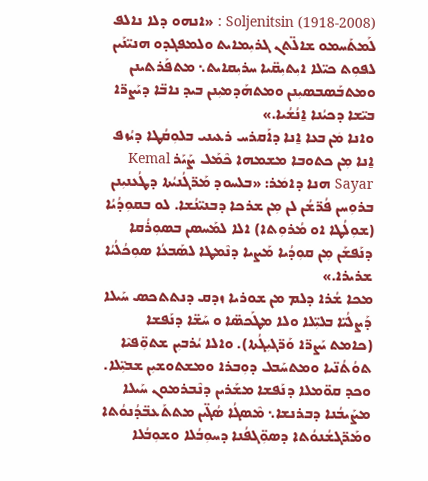Soljenitsin (1918-2008) : «ܐܢܗܘ ܕܠܐ ܢܐܠܦ ܠܰܡܬܰܚܡܘ ܫܐܠ̈ܬܢ ܓܪܝܼܡܐܝܬ ܘܠܡܦܓܕܘ ܗܢܝ̈ܢܰܝܢ ܠܦܘܼܬ ܟܝ̈ܠܐ ܐܝܼܬܝܼܩ̈ܝܐ ܚܪܝܼܩܐܝܬ܆ ܡܬܦܰܪܬܝܢܢ ܘܡܬܒܰܣܒܣܝܼܢܢ ܘܡܬܗܰܕܡܝܼܢܢ ܒܝܕ ܢܐܒ̈ܐ ܕܝܰܨܪ̈ܐ ܒܝ̈ܫܐ ܕܟܝܳܢܐ ܐ̱ܢܳܫܳܝܐ.»
ܘܐܢܐ ܡܿܢ ܒܥܐ ܐ̱ܢܐ ܕܐܰܩܪܚ ܪܥܝܢܝ ܒܠܘܼܩܳܛܐ ܕܝܳܙܦ ܐ̱ܢܐ ܡܼܢ ܟܬܘܒܐ ܡܫܡܗܐ ܟܶܡܰܠ ܨܰܝܰܪ Kemal Sayar ܗܢܐ ܕܐܡܿܪ: «ܒܠܚܘܕ ܡܰܪ̈ܓܳܢܝܳܬܐ ܕܛܳܥܢܝܼܢܢ ܒܪܘܼܚܢ ܦܳܪ̈ܫܳܢ ܠܢ ܡܼܢ ܫܪܟܐ ܕܒܢܝ̈ܢܳܫܐ. ܠܘ ܒܩܘܼܕܳܝܳܐ (ܫܘܼܠܳܛܐ ܐܘ ܡܳܪܘܼܬܐ) ܐܠܐ ܠܡܰܚܣܢ ܒܣܘܼܪܳܩܐ ܕܢܰܦܫܰܢ ܡܼܢ ܩܘܼܕܳܝܐ ܡܰܨܝܐ ܕܢܶܡܛܐ ܠܣܰܒܥܳܐ ܣܘܼܟܳܠܳܝܳܐ ܫܪܝܪܐ.»
ܡܟܐ ܫܳܪܐ ܕܠܡ ܡܢ ܫܘܪܝܐ ܙܕܩ ܕܢܬܬܟܣ ܚܰܝܠܐ ܕܰܨܠܳܝ̈ܐ ܒܠܝܼ̈ܠܐ ܘܠܐ ܡܛܰܟܣ̈ܐ ܘ ܚܰܫ̈ܐ ܕܢܰܦܫܐ (ܟܐܡܬ ܝܰܨܪ̈ܐ ܘܰܪ̈ܓܝܼܓܳܬܐ). ܘܐܠܐ ܝܳܪܒܝܼܢ ܫܬܘܼ̈ܦܝܶܐ ܬܘܳܬܳܢ̈ܝܐ ܘܡܬܚܰܒܠ ܕܘܼܒܪܐ ܘܡܫܬܘܫܝܼܢ ܫܒܝܼ̈ܠܐ. ܘܟܕ ܩܘ̈ܡܠܐ ܕܢܰܦܫܐ ܡܫܰܪܝܢ ܕܢܶܒܪܡܘܢ ܚܰܝܠܐ ܡܨܰܝܒܳܢܐ ܕܒܪܢܫܐ܆ ܡܶܣܓܳܐ ܣܳܓ̈ܝܢ ܡܬܬܰܥܒ̈ܕܳܢܘܳܬܐ ܘܡܰܪ̈ܓܫܳܢܘܳܬܐ ܕܣܘܼ̈ܓܦܳܢܐ ܕܚܘܼܒܳܠܐ ܘܫܘܼܒܳܠܐ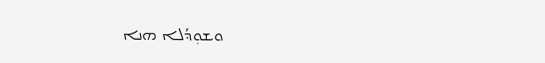ܘܫܘܼܕܳܠܐ ܗܢܐ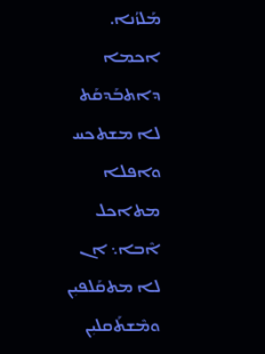ܡܰܠܙܳܢܐ.
ܐܟܡܐ ܕܐܬܒܰܕܩܰܬ ܠܐ ܡܫܬܟܚ ܘܐܦܠܐ ܡܬܐܟܠ ܐܶܒܐ܆ ܐܢ ܠܐ ܡܬܩܰܠܦܝܼܢ ܘܡܶܫܬܰܩܠܝܼܢ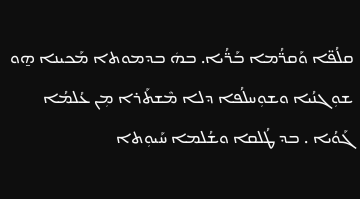ܩܠܳܦ̈ܐ ܘܰܩܪ̈ܳܡܐ ܒܰܪ̈ܳܝܐ. ܒܗܿ ܒܕܡܘܬܐ ܡܰܟܝܢܐ ܗ̱ܘ ܫܘܼܓܢܳܝܐ ܘܫܘܼܚܠܳܦܐ ܕܠܐ ܡܶܫܬܰܪܐ ܡܼܢ ܥܳܠܡܳܐ ܓܰܘܳܝܐ . ܒܕ ܛܳܠܩܐ ܘܫܳܠܡܐ ܚܰܝܘܼܬܐ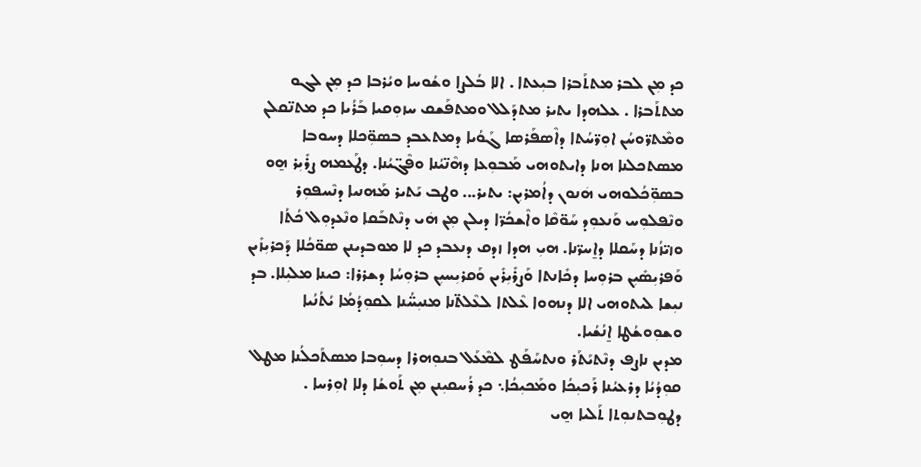ܟܕ ܡܼܢ ܠܒܪ ܡܬܬܰܒܪܐ ܒܝܼܥܬܐ . ܐܠܐ ܒܳܠܨܐ ܘܫܳܘܚܐ ܘܝܳܪܒܐ ܟܕ ܡܼܢ ܠܓܘ ܡܬܬܰܒܪܐ . ܥܠܗܕܐ ܝܬܝܪ ܡܬܕܰܠܠ ܘܡܬܦܰܫܩ ܚܙܘܼܩܝܐ ܒܰܪܳܝܐ ܟܕ ܡܬܢ̈ܩܠܢ ܘܡܶܬܪ̈ܘܚܳܢ ܐܘܼܪ̈ܚܳܬܐ ܕܐܶܣܦܰܪܣܐ ܓܰܘܳܝܐ ܕܡܬܥܒܕ ܒܣܘܼ̈ܟܠܐ ܕܚܘܒܐ ܡܣܬܟܠܢܐ ܗܢܐ ܕܐܝܬܘܗܝ ܡܰܒܘܼܥܐ ܕܗܶܢ̈ܝܳܢܐ ܘܦܶܓ̈ܝܳܢܐ. ܕܛܰܥܡܗ ܨܪܺܝܼܪ ܗ̱ܘ ܒܣܘܼ̈ܟܳܠܘܗܝ ܗܿܢܘܢ ܕܐܳܡܪܝܼܢ: ܝܬܝܪ... ܘܛܒ ܝܰܬܝܪ ܡܰܗܢܝܐ ܕܢܶܚܦܘܼܪ ܘܢܶܦܠܘܼܚ ܘܰܢܥܘܼܕ ܚܰܘ̈ܩܶܐ ܘܐܶܫܟܳܪ̈ܐ ܕܝܠܢ ܡܼܢ ܗܿܝ ܕܢܶܬܒܰܩܐ ܘܢܶܥܕܘܼܠ ܟܳܬܳܐ ܘܙܝ̈ܙܳܢܐ ܕܚܰܩܠܐ ܕܐ̱ܚܪ̈ܢܐ. ܗܝܼ ܗܕܐ ܙܕܩ ܕܢܥܒܕ ܟܕ ܠܐ ܡܘܒܕܝܢܢ ܣܘ̈ܟܳܠܐ ܕܰܟܪܝܼܙܺܝܢ ܘܰܦܪܝܼܣܺܝܼܢ ܒܪܘܼܚܐ ܕܟܺܐܢܬܐ ܘܰܨܪܺܝܼܪܺܝܢ ܘܰܩܪܝܼܚܝܼܢ ܒܪܘܼܚܳܐ ܕܫܪܪܐ: ܟܝܢܐ ܡܠܝܼܠܐ. ܒܕ ܢܝܼܫܐ ܠܝܬܘܗܝ ܐܠܐ ܕܢܗܘܐ ܥܶܠܬܐ ܠܥܶܠܬ̈ܢܐ ܡܢܝܼܚ̈ܳܢܐ ܠܩܘܼܕܳܡܳܐ ܝܳܬܳܢܳܝܐ ܘܫܘܼܘܫܳܛܐ ܐ̱ܢܳܫܳܝܐ.
ܡܕܝܢ ܢܐܨܦ ܕܢܶܬܝܰܬܰܪ ܘܢܬܚܰܦܰܛ ܠܡܶܥܰܠ ܒܢܘܼܗܪܐ ܕܚܘܼܒܐ ܡܣܬܰܟܠܳܢܐ ܡܛܠ ܩܘܼܕܳܝܳܐ ܕܪܥܝܳܢܐ ܪܰܟܝܼܟܳܐ ܘܡܰܟܝܼܟܳܐ܆ ܟܕ ܪܳܚܩܝܼܢܢ ܡܼܢ ܬܰܘܫܳܐ ܕܠܐ ܐܘܼܪܚܐ . ܕܛܘܼܒܬܢܘܼܬܐ ܬܰܠܝܐ ܗ̱ܝ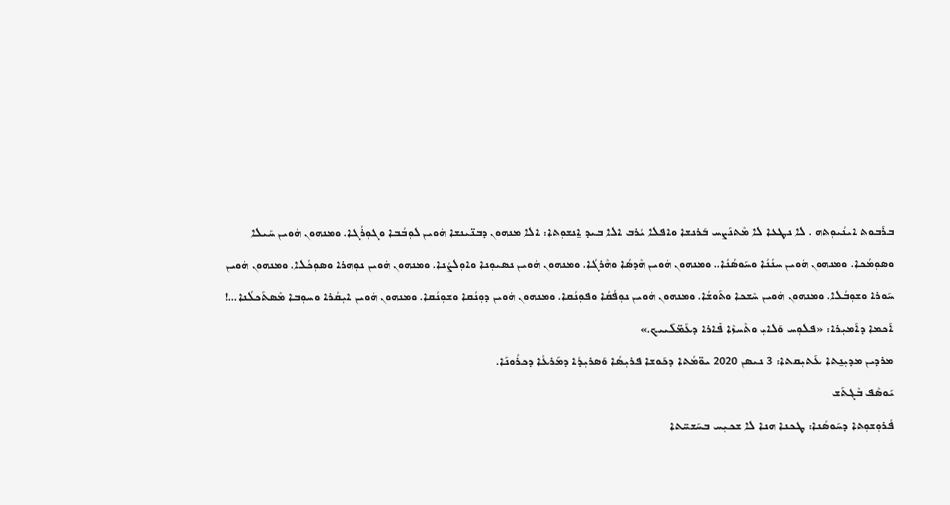ܒܪܰܒܘܬ ܐܝܢܳܝܘܼܬܗ . ܠܐ ܢܛܥܐ ܠܐ ܡܶܬܢܰܨܚ ܒܰܪܢܫܐ ܘܐܦܠܐ ܝܳܪܒ ܐܠܐ ܒܝܕ ܐ̱ܢܫܘܼܬܐ: ܐܠܐ ܡܢܗܘܢ ܕܒܢ̈ܝܢܫܐ ܗܿܘܝܢ ܠܘܼܒܳܒܐ ܘܓܘܼܪܳܓܐ. ܘܡܢܗܘܢ ܗܿܘܝܢ ܚܰܝܠܐ ܘܣܘܼܡܳܟܐ. ܘܡܢܗܘܢ ܗܿܘܝܢ ܚܢܳܢܳܐ ܘܚܰܘܣܳܢܳܐ.. ܘܡܢܗܘܢ ܗܿܘܝܢ ܗܶܕܣܳܐ ܘܗܶܪܓܳܐ. ܘܡܢܗܘܢ ܗܿܘܝܢ ܢܣܝܘܼܢܐ ܘܐܘܼܠܨܳܢܐ. ܘܡܢܗܘܢ ܗܿܘܝܢ ܢܘܼܗܪܐ ܘܣܘܼܟܳܠܐ. ܘܡܢܗܘܢ ܗܿܘܝܢ ܚܰܘܪܐ ܘܫܘܼܒܳܠܐ. ܘܡܢܗܘܢ ܗܿܘܝܢ ܚܶܫܟܐ ܘܬܰܘܫܳܐ. ܘܡܢܗܘܢ ܗܿܘܝܢ ܢܘܼܦܳܩܳܐ ܘܦܘܼܢܳܩܐ. ܘܡܢܗܘܢ ܗܿܘܝܢ ܕܘܼܢܳܩܐ ܘܫܘܼܢܳܩܐ. ܘܡܢܗܘܢ ܗܿܘܝܢ ܐܝܼܩܳܪܐ ܘܚܘܼܒܐ ܡܶܣܬܰܟܠܳܢܐ...!
ܐܰܟܡܐ ܕܐܰܡܝܼܪܐ: «ܦܠܘܼܚ ܘܰܠܐܝܼ ܘܬܶܚܙܶܐ ܦܺܐܪܐ ܕܥܰܡ̈ܠܰܝܝܟ.»
ܡܪܕܝܢ ܡܕܝܼܢ̱ܬܐ ܥܰܬܝܼܩܬܐ: 3 ܢܝܣܢ 2020 ܝܘ̈ܡܳܬܐ ܕܟܰܘܫܐ ܦܪܝܼܣܳܐ ܘܰܣܪܝܼܕܳܐ ܕܡܰܪܥܳܐ ܕܟܪܳܘܢܰܐ.
ܝܰܘܣܶܦ ܒܶܓܬܰܫ
ܦܳܪܘܼܫܘܼܬܐ ܕܚܰܘܣܳܢܐ: ܛܟܢܐ ܗܢܐ ܠܐ ܫܟܝܼܚ ܒܚܰܫܚ̈ܬܐ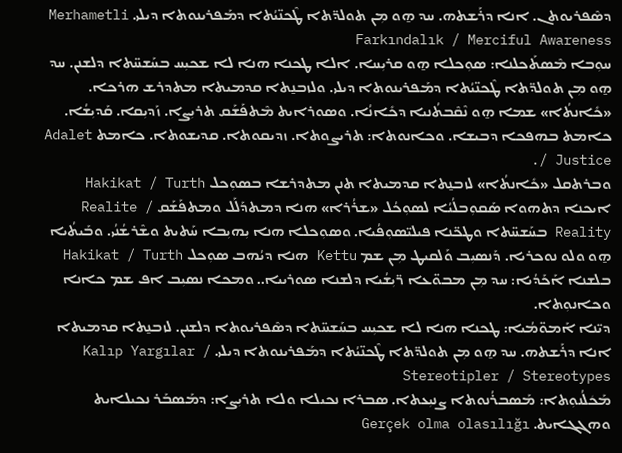ܕܣܶܦܪܝܘܬܢ. ܐܢܐ ܕܪܰܫܬܗ. ܚܕ ܗ̱ܘ ܡܼܢ ܬܘܠܕ̈ܬܐ ܛܶܟܢ̈ܝܳܬܐ ܕܡܰܦܪܝܢܘܬܐ ܕܝܠܝ. Merhametli Farkındalık / Merciful Awareness
ܚܘܼܒܐ ܡܶܣܬܰܟܠܢܐ: ܣܘܼܟܠܐ ܗ̱ܘ ܩܪܝܼܚܐ. ܐܠܐ ܛܟܢܐ ܗܢܐ ܠܐ ܫܟܝܼܚ ܒܚܰܫܚ̈ܬܐ ܕܠܫܢܢ. ܚܕ ܗ̱ܘ ܡܼܢ ܬܘܠܕ̈ܬܐ ܛܶܟܢ̈ܝܳܬܐ ܕܡܰܦܪܝܢܘܬܐ ܕܝܠܝ. ܘܠܙܒܢ̱ܬܐ ܩܕܡܝܬܐ ܡܬܕܪܫ ܗܪܟܐ.
«ܟܺܐܢܬܳܐ» ܫܡܐ ܗ̱ܘ ܢܶܩܶܒܬܳܢܝܐ ܕܟܺܐܢܳܐ. ܘܣܘܪܐܝܬ ܡܶܬܦܰܫܰܩ ܬܪܝܼܨܐ. ܙܰܕܝܼܩܐ. ܩܰܕܝܼܫܳܐ. ܟܐܡܬ ܒܗܦܟܐ ܕܒܝܫܐ. ܘܟܐܢܘܬܐ: ܬܪܝܨܘܬܐ. ܙܕܝܩܘܬܐ. ܩܕܝܫܘܬܐ. ܟܐܡܬ Adalet / Justice.
ܘܒܪܬܩܠ «ܟܺܐܢܬܳܐ» ܠܙܒܢ̱ܬܐ ܩܕܡܝܬܐ ܬܢܢ ܡܬܕܪܫܐ ܒܣܘܼܟܠ Hakikat / Turth ܐܝܟܢܐ ܕܬܗܘܐ ܣܰܩܘܼܒܠܳܝܳܐ ܠܣܘܼܟܳܠ «ܫܪܳܪܐ» ܗܢܐ ܕܡܬܕܰܠܰܠ ܘܡܬܦܰܫܰܩ Realite / Reality ܒܚܰܫܚ̈ܬܐ ܘܛܟ̈ܢܐ ܦܝܠܝ̈ܣܘܼܦܳܝܐ. ܘܣܘܼܟܠܐ ܗܢܐ ܝܼܗܝܼܒܐ ܚܰܬܝܬ ܘܫܶܪܫܳܢܳܝ. ܘܒܰܝܬܳܝܐ ܗ̱ܘ ܘܠܘ ܢܘܟܪܝܐ. ܕܰܢܣܝܼܒ ܘܰܠܩܝܛ ܡܼܢ ܫܡ Kettu ܗܢܐ ܕܝܳܗܒ ܣܘܼܟܠ Hakikat / Turth ܒܠܫܢܐ ܐܰܟܰܕܳܝܐ: ܚܕ ܡܼܢ ܡܒܘ̈ܥܐ ܪ̈ܝܼܫܳܝܐ ܕܠܫܢܐ ܣܘܪܝܝܐ.. ܘܡܟܐ ܢܣܝܼܒ ܐܦ ܫܡ ܟܐܢܐ ܘܟܐܢܘܼܬܐ.
ܕܝ̈ܢܐ ܐܰܡܘ̈ܡܳܝܐ: ܛܟܢܐ ܗܢܐ ܠܐ ܫܟܝܼܚ ܒܚܰܫܚ̈ܬܐ ܕܣܶܦܪܝܘܬܐ ܕܠܫܢܢ. ܠܙܒܢ̱ܬܐ ܩܕܡܝܬܐ ܐܢܐ ܕܪܰܫܬܗ. ܚܕ ܗ̱ܘ ܡܼܢ ܬܘܠܕ̈ܬܐ ܛܶܟܢ̈ܝܳܬܐ ܕܡܰܦܪܝܢܘܬܐ ܕܝܠܝ. Kalıp Yargılar / Stereotipler / Stereotypes
ܡܰܟܿܠܳܢܘܼܬܐ: ܡܰܣܒܪܳܢܘܬܐ ܨܢܝܼܥܬܐ. ܣܒܪܐ ܢܟܝܠܐ ܘܠܐ ܬܪܝܼܨܐ: ܕܡܰܣܒܰܪ ܢܟܝܠܐܝܬ ܘܗܓܓܐܝܬ. Gerçek olma olasılığı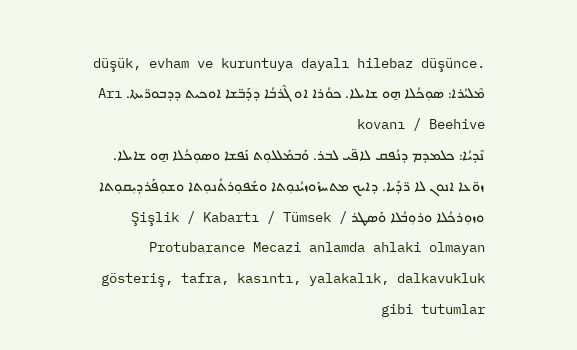düşük, evham ve kuruntuya dayalı hilebaz düşünce.
ܡܶܠܝܳܪܐ: ܣܘܼܟܳܠܐ ܗ̱ܘ ܫܐܝܠܐ. ܟܘܳܪܐ ܐܘ ܓܶܪܒܳܐ ܕܕܰܒ̈ܫܐ ܐܘܟܝܬ ܕܕܒܘܪ̈ܝܬܐ. Arı kovanı / Beehive
ܢܶܕܝܳܐ: ܟܠܡܕܡ ܕܢܳܦܩ ܠܐܦ̈ܝ ܠܒܪ. ܘܰܒܡܰܠܠܘܼܬ ܢܰܦܫܐ ܘܣܘܼܟܳܠܐ ܗ̱ܘ ܫܐܝܠܐ. ܙܘ̈ܥܐ ܐܢܘܢ ܠܐ ܪ̈ܕܰܝܐ. ܕܐܝܟ ܡܬܚܙܰܘܙܝܳܢܘܼܬܐ ܘܫܰܦܘܼܪܬܳܢܘܼܬܐ ܘܫܘܼܦܰܪܕܝܼܩܘܼܬܐ ܘܙܘܼܪܟܳܠܐ ܘܪܘܼܒܳܠܐ ܘܰܣܛܪ Şişlik / Kabartı / Tümsek / Protubarance Mecazi anlamda ahlaki olmayan gösteriş, tafra, kasıntı, yalakalık, dalkavukluk gibi tutumlar